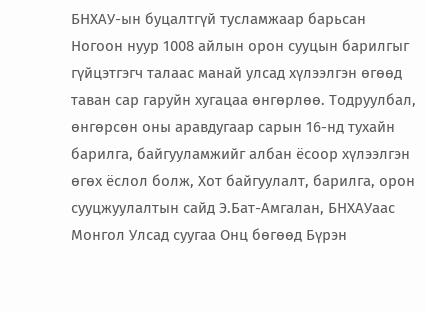БНХАУ-ын буцалтгүй тусламжаар барьсан Ногоон нуур 1008 айлын орон сууцын барилгыг гүйцэтгэгч талаас манай улсад хүлээлгэн өгөөд таван сар гаруйн хугацаа өнгөрлөө. Тодруулбал, өнгөрсөн оны аравдугаар сарын 16-нд тухайн барилга, байгууламжийг албан ёсоор хүлээлгэн өгөх ёслол болж, Хот байгуулалт, барилга, орон сууцжуулалтын сайд Э.Бат-Амгалан, БНХАУаас Монгол Улсад суугаа Онц бөгөөд Бүрэн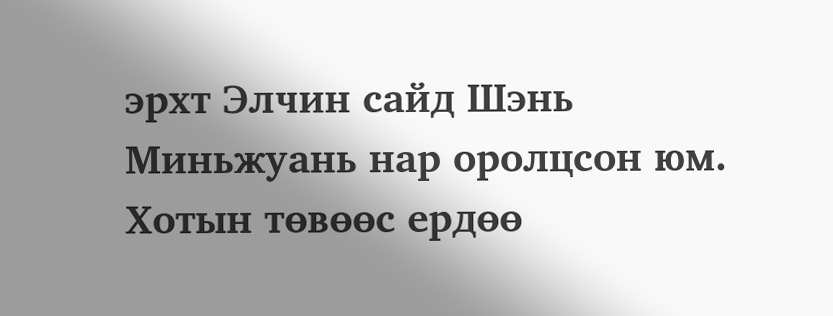эрхт Элчин сайд Шэнь Миньжуань нар оролцсон юм.
Хотын төвөөс ердөө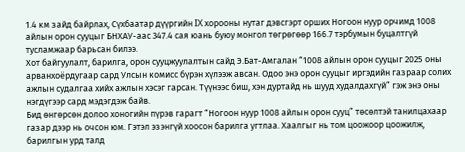1.4 км зайд байрлах, Сүхбаатар дүүргийн IX хорооны нутаг дэвсгэрт орших Ногоон нуур орчимд 1008 айлын орон сууцыг БНХАУ-аас 347.4 сая юань буюу монгол төгрөгөөр 166.7 тэрбумын буцалтгүй тусламжаар барьсан билээ.
Хот байгуулалт, барилга, орон сууцжуулалтын сайд Э.Бат-Амгалан “1008 айлын орон сууцыг 2025 оны арванхоёрдугаар сард Улсын комисс бүрэн хүлээж авсан. Одоо энэ орон сууцыг иргэдийн газраар солих ажлын судалгаа хийх ажлын хэсэг гарсан. Түүнээс биш, хэн дуртайд нь шууд худалдахгүй” гэж энэ оны нэгдүгээр сард мэдэгдэж байв.
Бид өнгөрсөн долоо хоногийн пүрэв гарагт “Ногоон нуур 1008 айлын орон сууц” төсөлтэй танилцахаар газар дээр нь очсон юм. Гэтэл эзэнгүй хоосон барилга угтлаа. Хаалгыг нь том цоожоор цоожилж, барилгын урд талд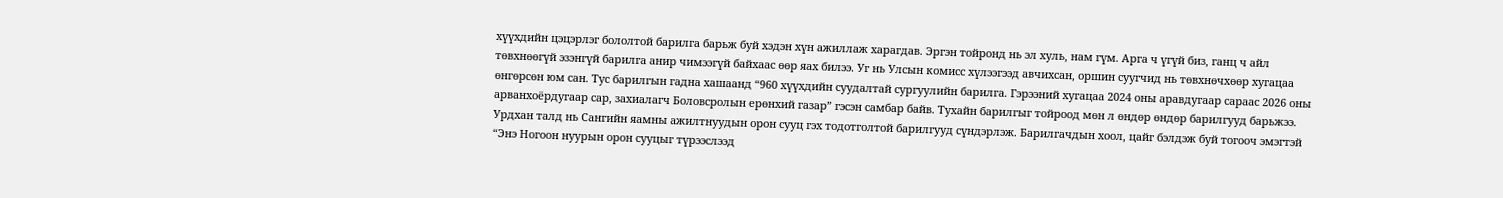хүүхдийн цэцэрлэг бололтой барилга барьж буй хэдэн хүн ажиллаж харагдав. Эргэн тойронд нь эл хуль, нам гүм. Арга ч үгүй биз, ганц ч айл төвхнөөгүй эзэнгүй барилга анир чимээгүй байхаас өөр яах билээ. Уг нь Улсын комисс хүлээгээд авчихсан, оршин суугчид нь төвхнөчхөөр хугацаа өнгөрсөн юм сан. Тус барилгын гадна хашаанд “960 хүүхдийн суудалтай сургуулийн барилга. Гэрээний хугацаа 2024 оны аравдугаар сараас 2026 оны арванхоёрдугаар сар, захиалагч Боловсролын ерөнхий газар” гэсэн самбар байв. Тухайн барилгыг тойроод мөн л өндөр өндөр барилгууд барьжээ. Урдхан талд нь Сангийн яамны ажилтнуудын орон сууц гэх тодотголтой барилгууд сүндэрлэж. Барилгачдын хоол, цайг бэлдэж буй тогооч эмэгтэй “Энэ Ногоон нуурын орон сууцыг түрээслээд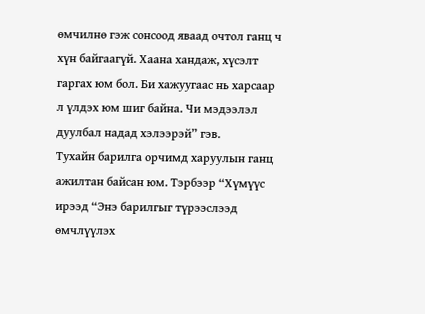өмчилнө гэж сонсоод яваад очтол ганц ч хүн байгаагүй. Хаана хандаж, хүсэлт гаргах юм бол. Би хажуугаас нь харсаар л үлдэх юм шиг байна. Чи мэдээлэл дуулбал надад хэлээрэй” гэв.
Тухайн барилга орчимд харуулын ганц ажилтан байсан юм. Тэрбээр “Хүмүүс ирээд “Энэ барилгыг түрээслээд өмчлүүлэх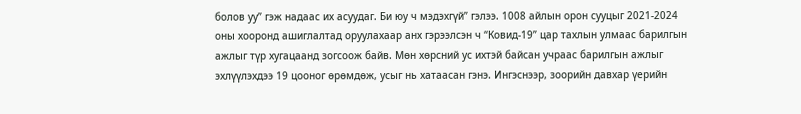болов уу” гэж надаас их асуудаг. Би юу ч мэдэхгүй” гэлээ. 1008 айлын орон сууцыг 2021-2024 оны хооронд ашиглалтад оруулахаар анх гэрээлсэн ч “Ковид-19” цар тахлын улмаас барилгын ажлыг түр хугацаанд зогсоож байв. Мөн хөрсний ус ихтэй байсан учраас барилгын ажлыг эхлүүлэхдээ 19 цооног өрөмдөж, усыг нь хатаасан гэнэ. Ингэснээр, зоорийн давхар үерийн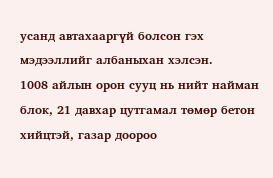усанд автахааргүй болсон гэх мэдээллийг албаныхан хэлсэн.
1008 айлын орон сууц нь нийт найман блок, 21 давхар цутгамал төмөр бетон хийцтэй, газар доороо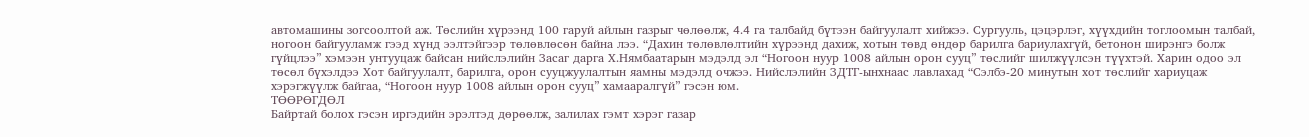автомашины зогсоолтой аж. Төслийн хүрээнд 100 гаруй айлын газрыг чөлөөлж, 4.4 га талбайд бүтээн байгуулалт хийжээ. Сургууль, цэцэрлэг, хүүхдийн тоглоомын талбай, ногоон байгууламж гээд хүнд ээлтэйгээр төлөвлөсөн байна лээ. “Дахин төлөвлөлтийн хүрээнд дахиж, хотын төвд өндөр барилга бариулахгүй, бетонон ширэнгэ болж гүйцлээ” хэмээн унтууцаж байсан нийслэлийн Засаг дарга Х.Нямбаатарын мэдэлд эл “Ногоон нуур 1008 айлын орон сууц” төслийг шилжүүлсэн түүхтэй. Харин одоо эл төсөл бүхэлдээ Хот байгуулалт, барилга, орон сууцжуулалтын яамны мэдэлд очжээ. Нийслэлийн ЗДТГ-ынхнаас лавлахад “Сэлбэ-20 минутын хот төслийг хариуцаж хэрэгжүүлж байгаа, “Ногоон нуур 1008 айлын орон сууц” хамааралгүй” гэсэн юм.
ТӨӨРӨГДӨЛ
Байртай болох гэсэн иргэдийн эрэлтэд дөрөөлж, залилах гэмт хэрэг газар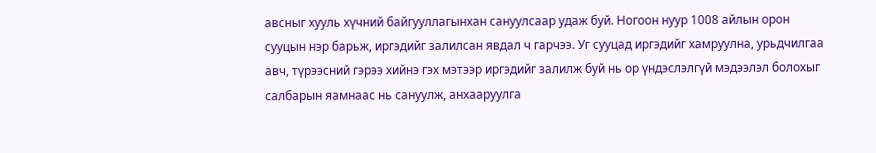авсныг хууль хүчний байгууллагынхан сануулсаар удаж буй. Ногоон нуур 1008 айлын орон сууцын нэр барьж, иргэдийг залилсан явдал ч гарчээ. Уг сууцад иргэдийг хамруулна, урьдчилгаа авч, түрээсний гэрээ хийнэ гэх мэтээр иргэдийг залилж буй нь ор үндэслэлгүй мэдээлэл болохыг салбарын яамнаас нь сануулж, анхааруулга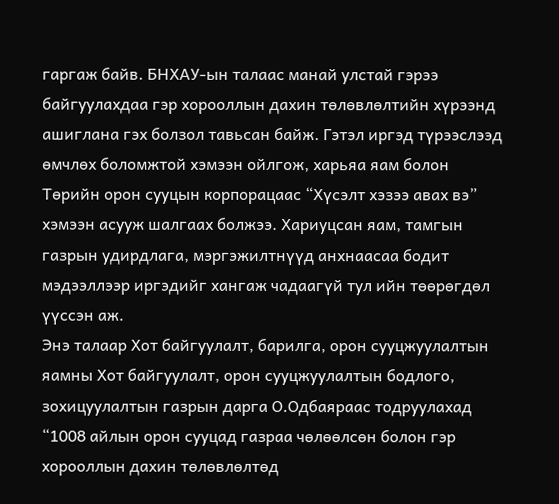гаргаж байв. БНХАУ-ын талаас манай улстай гэрээ байгуулахдаа гэр хорооллын дахин төлөвлөлтийн хүрээнд ашиглана гэх болзол тавьсан байж. Гэтэл иргэд түрээслээд өмчлөх боломжтой хэмээн ойлгож, харьяа яам болон Төрийн орон сууцын корпорацаас “Хүсэлт хэзээ авах вэ” хэмээн асууж шалгаах болжээ. Хариуцсан яам, тамгын газрын удирдлага, мэргэжилтнүүд анхнаасаа бодит мэдээллээр иргэдийг хангаж чадаагүй тул ийн төөрөгдөл үүссэн аж.
Энэ талаар Хот байгуулалт, барилга, орон сууцжуулалтын яамны Хот байгуулалт, орон сууцжуулалтын бодлого, зохицуулалтын газрын дарга О.Одбаяраас тодруулахад “1008 айлын орон сууцад газраа чөлөөлсөн болон гэр хорооллын дахин төлөвлөлтөд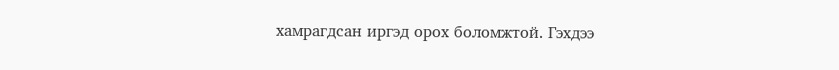хамрагдсан иргэд орох боломжтой. Гэхдээ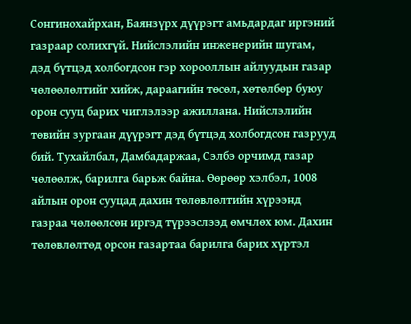Сонгинохайрхан, Баянзүрх дүүрэгт амьдардаг иргэний газраар солихгүй. Нийслэлийн инженерийн шугам, дэд бүтцэд холбогдсон гэр хорооллын айлуудын газар чөлөөлөлтийг хийж, дараагийн төсөл, хөтөлбөр буюу орон сууц барих чиглэлээр ажиллана. Нийслэлийн төвийн зургаан дүүрэгт дэд бүтцэд холбогдсон газрууд бий. Тухайлбал, Дамбадаржаа, Сэлбэ орчимд газар чөлөөлж, барилга барьж байна. Өөрөөр хэлбэл, 1008 айлын орон сууцад дахин төлөвлөлтийн хүрээнд газраа чөлөөлсөн иргэд түрээслээд өмчлөх юм. Дахин төлөвлөлтөд орсон газартаа барилга барих хүртэл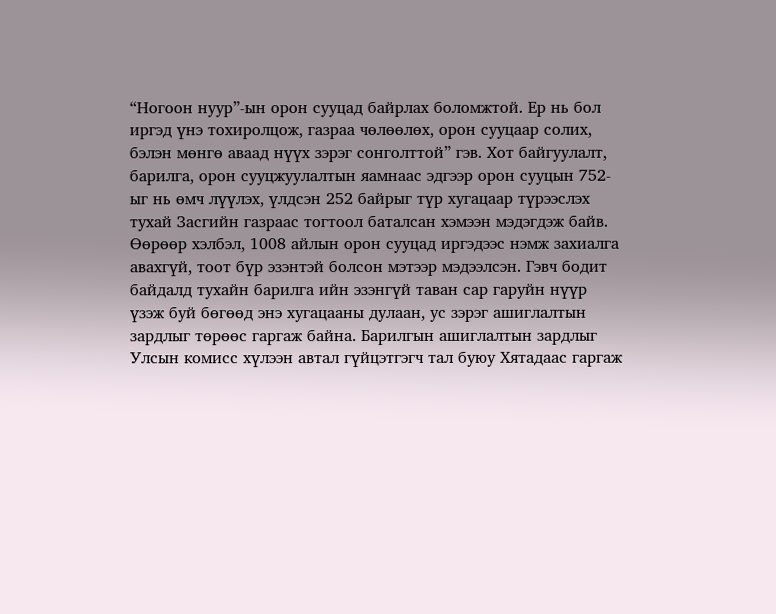“Ногоон нуур”-ын орон сууцад байрлах боломжтой. Ер нь бол иргэд үнэ тохиролцож, газраа чөлөөлөх, орон сууцаар солих, бэлэн мөнгө аваад нүүх зэрэг сонголттой” гэв. Хот байгуулалт, барилга, орон сууцжуулалтын яамнаас эдгээр орон сууцын 752-ыг нь өмч лүүлэх, үлдсэн 252 байрыг түр хугацаар түрээслэх тухай Засгийн газраас тогтоол баталсан хэмээн мэдэгдэж байв. Өөрөөр хэлбэл, 1008 айлын орон сууцад иргэдээс нэмж захиалга авахгүй, тоот бүр эзэнтэй болсон мэтээр мэдээлсэн. Гэвч бодит байдалд тухайн барилга ийн эзэнгүй таван сар гаруйн нүүр үзэж буй бөгөөд энэ хугацааны дулаан, ус зэрэг ашиглалтын зардлыг төрөөс гаргаж байна. Барилгын ашиглалтын зардлыг Улсын комисс хүлээн автал гүйцэтгэгч тал буюу Хятадаас гаргаж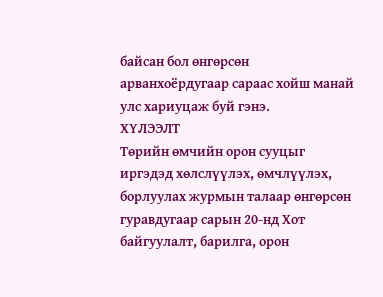байсан бол өнгөрсөн арванхоёрдугаар сараас хойш манай улс хариуцаж буй гэнэ.
ХҮЛЭЭЛТ
Төрийн өмчийн орон сууцыг иргэдэд хөлслүүлэх, өмчлүүлэх, борлуулах журмын талаар өнгөрсөн гуравдугаар сарын 20-нд Хот байгуулалт, барилга, орон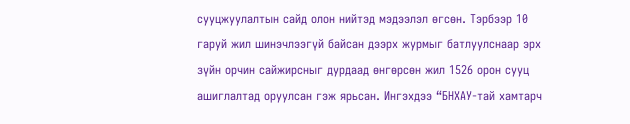сууцжуулалтын сайд олон нийтэд мэдээлэл өгсөн. Тэрбээр 10 гаруй жил шинэчлээгүй байсан дээрх журмыг батлуулснаар эрх зүйн орчин сайжирсныг дурдаад өнгөрсөн жил 1526 орон сууц ашиглалтад оруулсан гэж ярьсан. Ингэхдээ “БНХАУ-тай хамтарч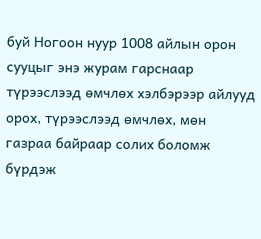буй Ногоон нуур 1008 айлын орон сууцыг энэ журам гарснаар түрээслээд өмчлөх хэлбэрээр айлууд орох, түрээслээд өмчлөх, мөн газраа байраар солих боломж бүрдэж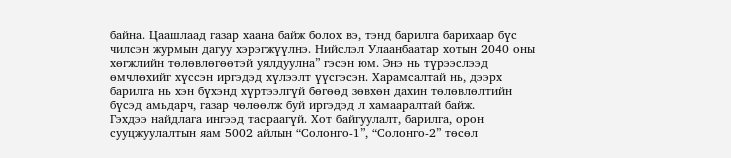байна. Цаашлаад газар хаана байж болох вэ, тэнд барилга барихаар бүс чилсэн журмын дагуу хэрэгжүүлнэ. Нийслэл Улаанбаатар хотын 2040 оны хөгжлийн төлөвлөгөөтэй уялдуулна” гэсэн юм. Энэ нь түрээслээд өмчлөхийг хүссэн иргэдэд хүлээлт үүсгэсэн. Харамсалтай нь, дээрх барилга нь хэн бүхэнд хүртээлгүй бөгөөд зөвхөн дахин төлөвлөлтийн бүсэд амьдарч, газар чөлөөлж буй иргэдэд л хамааралтай байж.
Гэхдээ найдлага ингээд тасраагүй. Хот байгуулалт, барилга, орон сууцжуулалтын яам 5002 айлын “Солонго-1”, “Солонго-2” төсөл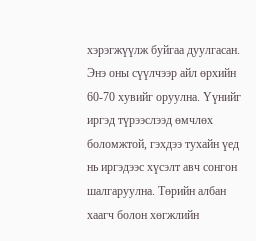хэрэгжүүлж буйгаа дуулгасан. Энэ оны сүүлчээр айл өрхийн 60-70 хувийг оруулна. Үүнийг иргэд түрээслээд өмчлөх боломжтой, гэхдээ тухайн үед нь иргэдээс хүсэлт авч сонгон шалгаруулна. Төрийн албан хаагч болон хөгжлийн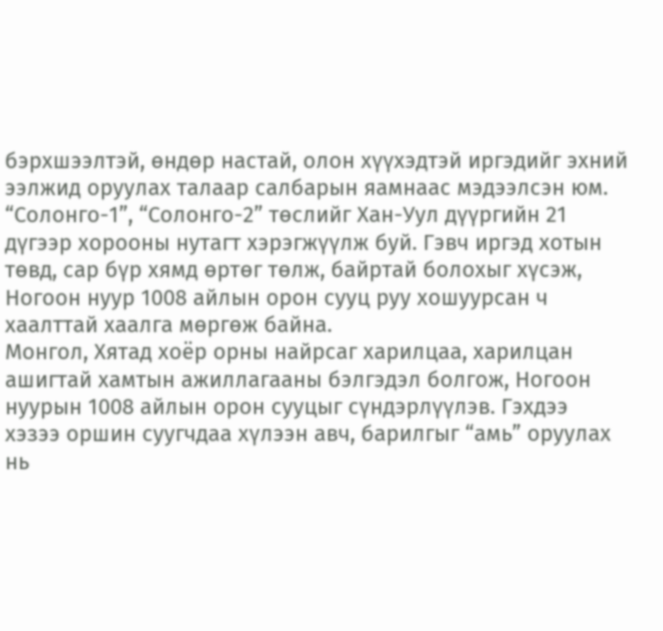бэрхшээлтэй, өндөр настай, олон хүүхэдтэй иргэдийг эхний ээлжид оруулах талаар салбарын яамнаас мэдээлсэн юм. “Солонго-1”, “Солонго-2” төслийг Хан-Уул дүүргийн 21 дүгээр хорооны нутагт хэрэгжүүлж буй. Гэвч иргэд хотын төвд, сар бүр хямд өртөг төлж, байртай болохыг хүсэж, Ногоон нуур 1008 айлын орон сууц руу хошуурсан ч хаалттай хаалга мөргөж байна.
Монгол, Хятад хоёр орны найрсаг харилцаа, харилцан ашигтай хамтын ажиллагааны бэлгэдэл болгож, Ногоон нуурын 1008 айлын орон сууцыг сүндэрлүүлэв. Гэхдээ хэзээ оршин суугчдаа хүлээн авч, барилгыг “амь” оруулах нь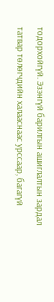тодорхойгүй. Эзэнгүй барилгын ашиглалтын зардал татвар төлөгчдийн халааснаас урссаар, багагүй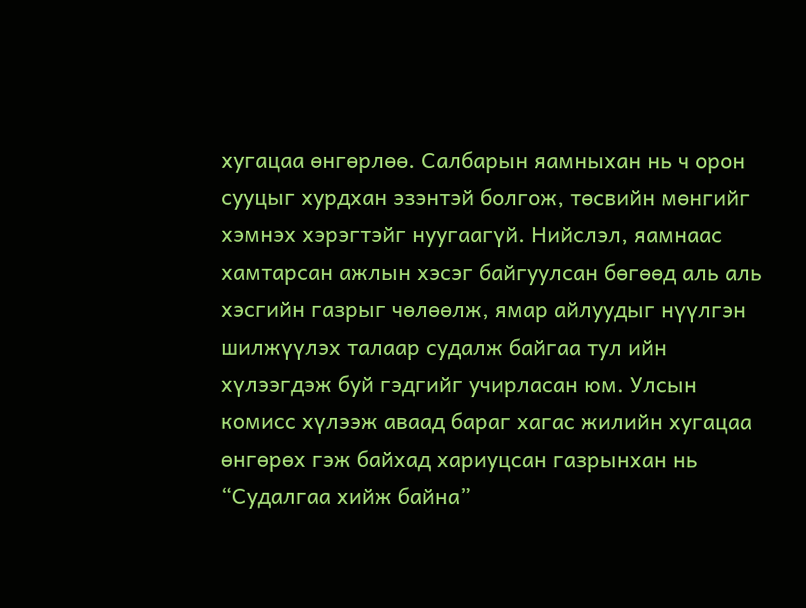хугацаа өнгөрлөө. Салбарын яамныхан нь ч орон сууцыг хурдхан эзэнтэй болгож, төсвийн мөнгийг хэмнэх хэрэгтэйг нуугаагүй. Нийслэл, яамнаас хамтарсан ажлын хэсэг байгуулсан бөгөөд аль аль хэсгийн газрыг чөлөөлж, ямар айлуудыг нүүлгэн шилжүүлэх талаар судалж байгаа тул ийн хүлээгдэж буй гэдгийг учирласан юм. Улсын комисс хүлээж аваад бараг хагас жилийн хугацаа өнгөрөх гэж байхад хариуцсан газрынхан нь “Судалгаа хийж байна”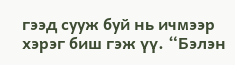гээд сууж буй нь ичмээр хэрэг биш гэж үү. “Бэлэн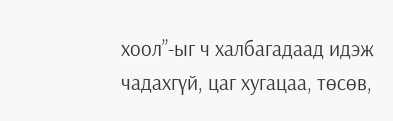хоол”-ыг ч халбагадаад идэж чадахгүй, цаг хугацаа, төсөв,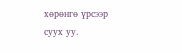хөрөнгө үрсээр суух уу.